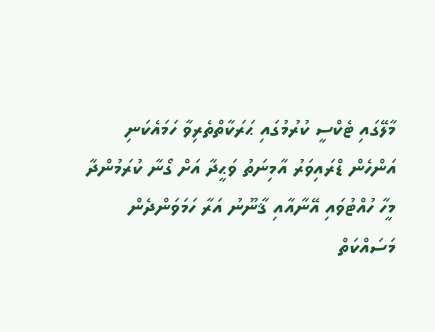މާލޭގައި ޓެކްސީ ކުރުމުގައި ޙަރަކާތްތެރިވާ ހަމައެކަނި އަންހެން ޑްރައިވަރު އާމިނަތު ވަޙީދާ އަށް ގޯނާ ކުރަމުންދާ މީހާ ހުއްޓުވައި އޭނާއާއި ޤާނޫނު އަރާ ހަމަވަންދެން މަސައްކަތް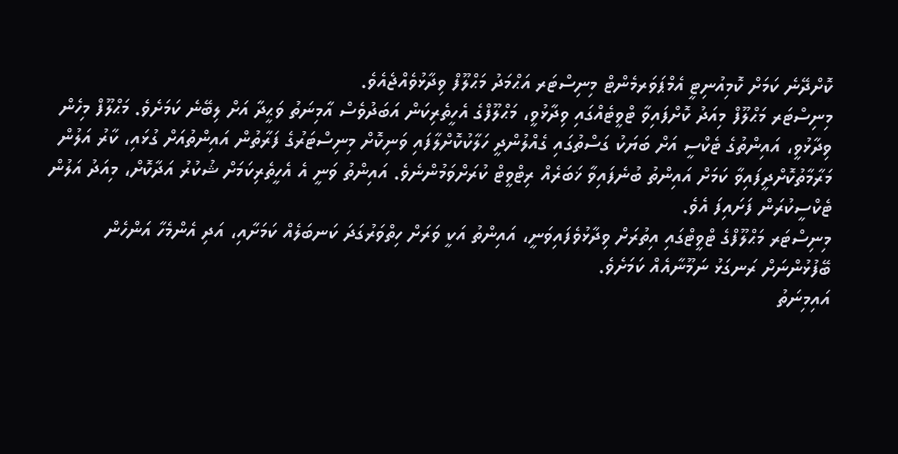ކޮށްދޭނެ ކަމަށް ކޮމިއުނިޓީ އެމްޕަވަރމެންޓް މިނިސްޓަރ އަޙްމަދު މަޙްލޫފް ވިދާޅުވެއްޖެއެވެ.
މިނިސްޓަރ މަޙްލޫފް މިއަދު ކޮށްފައިވާ ޓްވީޓެއްގައި ވިދާޅުވީ، މަޙްލޫފްގެ އެހީތެރިކަން އަބަދުވެސް އާމިނަތު ވަޙީދާ އަށް ލިބޭނެ ކަމަށެވެ. މަޙްލޫފް މިހެން ވިދާޅުވީ، އައިންތުގެ ޓެކްސީ އަށް ބަޔަކު ގަސްތުގައި ގެއްލުންދީ ހަލާކުކޮށްލާފައި ވަނިކޮށް މިނިސްޓަރުގެ ފަރާތުން އައިންތުއަށް ގުޅައި، ކާރު އަލުން މަރާމާތުކޮށްދީފައިވާ ކަމަށް އައިންތު ބުނެފައިވާ ޚަބަރެއް ރިޓްވީޓް ކުރަށްވަމުންނެވެ. އައިންތު ވަނީ އެ އެހީތެރިކަމަށް ޝުކުރު އަދާކޮށް، މިއަދު އަލުން ޓެކްސީކުރަން ފަށައިފަ އެވެ.
މިނިސްޓަރ މަޙްލޫފްގެ ޓްވީޓްގައި އިތުރަށް ވިދާޅުވެފައިވަނީ، އައިންތު އަކީ ވަރަށް ހިތްވަރުގަދަ ކަނބަލެއް ކަމަށާއި، އަދި އެންމެހާ އަންހެން ބޭފުޅުންނަށް ރަނގަޅު ނަމޫނާއެއް ކަމަށެވެ.
އައިމިނަތު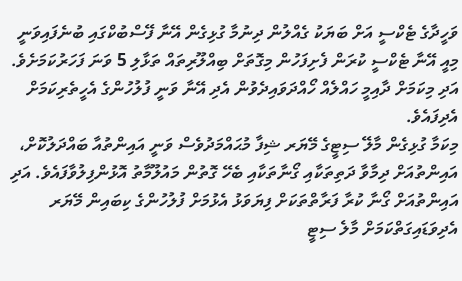ވަހީދާގެ ޓެކްސީ އަށް ބަޔަކު ގެއްލުން ދިނުމާ ގުޅިގެން އޭނާ ފޭސްބުކްގައި ބުނެފައިވަނީ މިއީ އޭނާ ޓެކްސީ ކުރަން ފެށިފަހުން މިގޮތަށް ބިއްލޫރިތައް ތަޅާލި 5 ވަނަ ފަހަރުކަމަށެވެ. އަދި މިކަމަށް ދާއިމީ ހައްލެއް ހޯއްދަވައިދެވުން އެދި އޭނާ ވަނީ ފުލުހުންގެ އެހީތެރިކަމަށް އެދިފައެވެ.
މިކަމާ ގުޅިގެން މާލޭ ސިޓީގެ މޭޔަރ ޝިފާ މުޙައްމަދުވެސް ވަނީ އައިންތުއާ ބައްދަލުކޮށް، އައިންތުއަށް ދިމާވާ ދަތިތަކާއި ގޯނާތަކާއި ބެހޭ ގޮތުން މައުލޫމާތު އޮޅުންފިލުވާފައެވެ. އަދި އައިންތުއަށް ގޯނާ ކުރާ ފަރާތްތަކަށް ފިޔަވަޅު އެޅުމަށް ފުލުހުންގެ ކިބައިން މޭޔަރ އެދިވަޑައިގަތްކަމަށް މާލެ ސިޓީ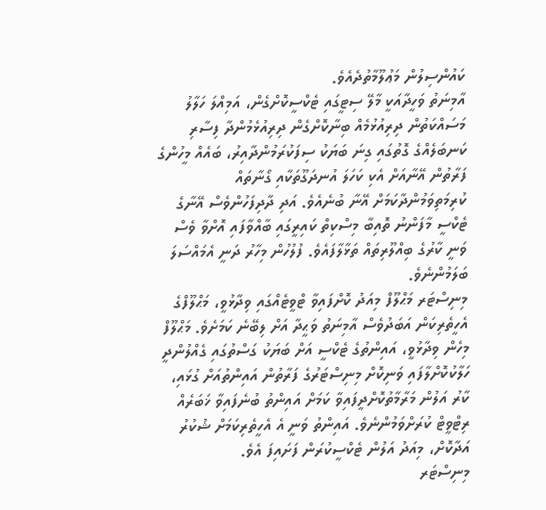ކައުންސިލުން މަޢުލޫމާތުދެއެވެ.
އާމިނަތު ވަހީދާއަކީ މާލޭ ސިޓީގައި ޓެކްސީކޮށްގެން، އަމިއްލަ ހަލާލު މަސައްކަތުން ދިރިއުޅުމެއް ބިނާކޮށްގެން ދިރިއުޅެމުންދާ ފިސާރި ކަނބަލެއްގެ ގޮތުގައި ގިނަ ބަޔަކު ސިފަކުރަމުންދާއިރު، ބައެއް މީހުންގެ ފަރާތުން އޭނާއަށް އެކި ކަހަލަ އުނދަގޫތަކާއި ގޯނާތައް ކުރިމަތިވަމުންދާކަމަށް އޭނާ ބުނެއެވެ. އަދި ދާދިފަހުންވެސް އޭނާގެ ޓެކްސީ މާފަންނު ތޮއިބާ މިސްކިތް ކައިރީގައި ބާއްވާފައި އޮށްވާ ވެސް ވަނީ ކާރުގެ ބިއްލޫރިތައް ތަޅާލާފައެވެ. ފުލުހުން މިހާރު ދަނީ އެމައްސަލަ ބަލަމުންނެވެ.
މިނިސްޓަރ މަޙްލޫފް މިއަދު ކޮށްފައިވާ ޓްވީޓެއްގައި ވިދާޅުވީ، މަޙްލޫފްގެ އެހީތެރިކަން އަބަދުވެސް އާމިނަތު ވަޙީދާ އަށް ލިބޭނެ ކަމަށެވެ. މަޙްލޫފް މިހެން ވިދާޅުވީ، އައިންތުގެ ޓެކްސީ އަށް ބަޔަކު ގަސްތުގައި ގެއްލުންދީ ހަލާކުކޮށްލާފައި ވަނިކޮށް މިނިސްޓަރުގެ ފަރާތުން އައިންތުއަށް ގުޅައި، ކާރު އަލުން މަރާމާތުކޮށްދީފައިވާ ކަމަށް އައިންތު ބުނެފައިވާ ޚަބަރެއް ރިޓްވީޓް ކުރަށްވަމުންނެވެ. އައިންތު ވަނީ އެ އެހީތެރިކަމަށް ޝުކުރު އަދާކޮށް، މިއަދު އަލުން ޓެކްސީކުރަން ފަށައިފަ އެވެ.
މިނިސްޓަރ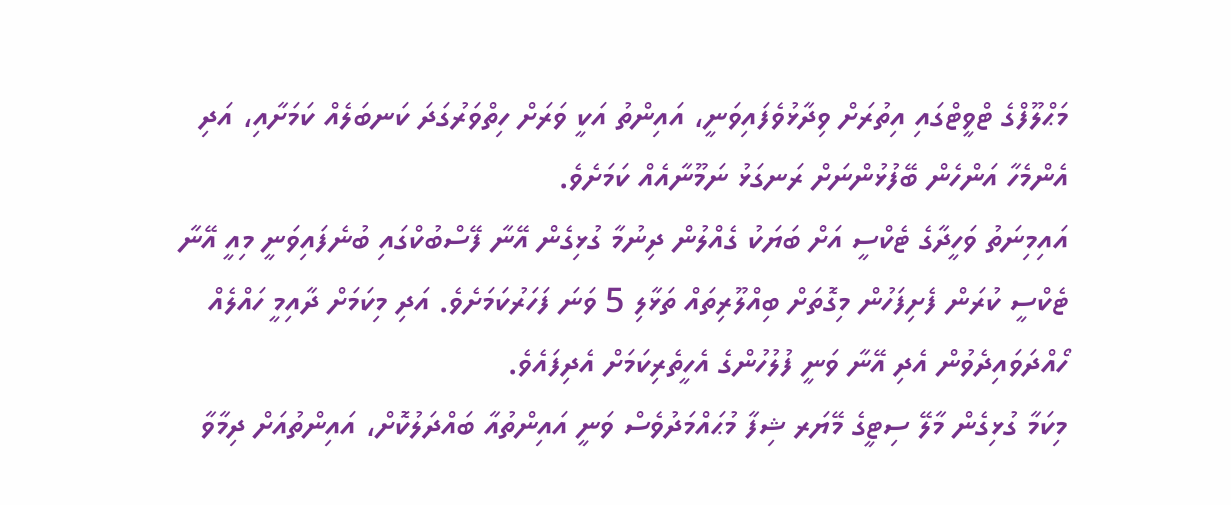މަޙްލޫފްގެ ޓްވީޓްގައި އިތުރަށް ވިދާޅުވެފައިވަނީ، އައިންތު އަކީ ވަރަށް ހިތްވަރުގަދަ ކަނބަލެއް ކަމަށާއި، އަދި އެންމެހާ އަންހެން ބޭފުޅުންނަށް ރަނގަޅު ނަމޫނާއެއް ކަމަށެވެ.
އައިމިނަތު ވަހީދާގެ ޓެކްސީ އަށް ބަޔަކު ގެއްލުން ދިނުމާ ގުޅިގެން އޭނާ ފޭސްބުކްގައި ބުނެފައިވަނީ މިއީ އޭނާ ޓެކްސީ ކުރަން ފެށިފަހުން މިގޮތަށް ބިއްލޫރިތައް ތަޅާލި 5 ވަނަ ފަހަރުކަމަށެވެ. އަދި މިކަމަށް ދާއިމީ ހައްލެއް ހޯއްދަވައިދެވުން އެދި އޭނާ ވަނީ ފުލުހުންގެ އެހީތެރިކަމަށް އެދިފައެވެ.
މިކަމާ ގުޅިގެން މާލޭ ސިޓީގެ މޭޔަރ ޝިފާ މުޙައްމަދުވެސް ވަނީ އައިންތުއާ ބައްދަލުކޮށް، އައިންތުއަށް ދިމާވާ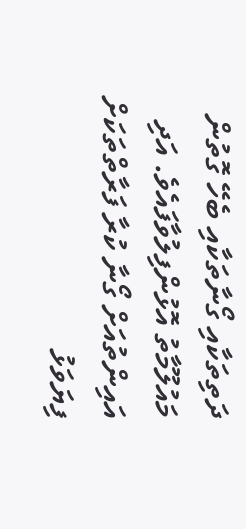ދަތިތަކާއި ގޯނާތަކާއި ބެހޭ ގޮތުން މައުލޫމާތު އޮޅުންފިލުވާފައެވެ. އަދި އައިންތުއަށް ގޯނާ ކުރާ ފަރާތްތަކަށް ފިޔަވަޅު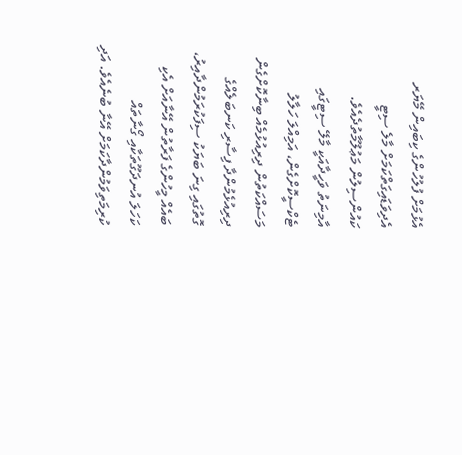އެޅުމަށް ފުލުހުންގެ ކިބައިން މޭޔަރ އެދިވަޑައިގަތްކަމަށް މާލެ ސިޓީ ކައުންސިލުން މަޢުލޫމާތުދެއެވެ.
އާމިނަތު ވަހީދާއަކީ މާލޭ ސިޓީގައި ޓެކްސީކޮށްގެން، އަމިއްލަ ހަލާލު މަސައްކަތުން ދިރިއުޅުމެއް ބިނާކޮށްގެން ދިރިއުޅެމުންދާ ފިސާރި ކަނބަލެއްގެ ގޮތުގައި ގިނަ ބަޔަކު ސިފަކުރަމުންދާއިރު، ބައެއް މީހުންގެ ފަރާތުން އޭނާއަށް އެކި ކަހަލަ އުނދަގޫތަކާއި ގޯނާތައް ކުރިމަތިވަމުންދާކަމަށް އޭނާ ބުނެއެވެ. އަދި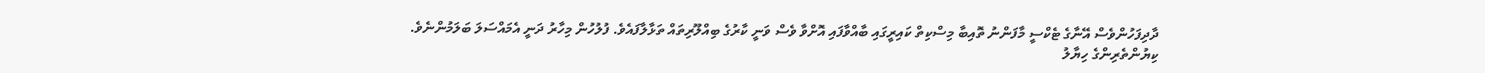ދާދިފަހުންވެސް އޭނާގެ ޓެކްސީ މާފަންނު ތޮއިބާ މިސްކިތް ކައިރީގައި ބާއްވާފައި އޮށްވާ ވެސް ވަނީ ކާރުގެ ބިއްލޫރިތައް ތަޅާލާފައެވެ. ފުލުހުން މިހާރު ދަނީ އެމައްސަލަ ބަލަމުންނެވެ.
ކިޔުންތެރިންގެ ހިޔާލު